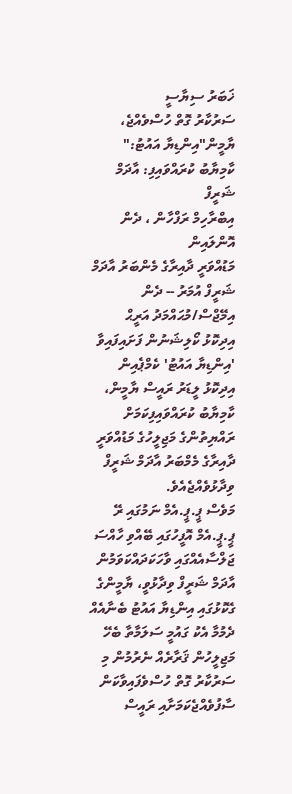ޚަބަރު ސިޔާސީ
ސަރުކާރު ގޮތް ހުސްވެއްޖެ، ޔާމީން"އިންޑިޔާ އައުޓު:" ކާމިޔާބު ކުރައްވައިފި: އާދަމް ޝަރީފް
އިބްރާހިމް ރަފްހާން ، ދެން އޮންލައިން
މަޑުއްވަރީ ދާއިރާގެ މެންބަރު އާދަމް ޝަރީފް އުމަރު -- ދެން އިމޭޖްސް/މުޙައްމަދު އަރީޙް
އިދިކޮޅު ކޯލިޝަނުން ފަށައިފައިވާ 'އިންޑިޔާ އައުޓު' ކެމްޕެއިން އިދިކޮޅު ލީޑަރު ރައީސް ޔާމީން، ކާމިޔާބު ކުރައްވައިފިކަމަށް ރައްޔިތުންގެ މަޖިލީހުގެ މަޑުއްވަރީ ދާއިރާގެ މެމްބަރު އާދަމް ޝަރީފް ވިދާޅުވެއްޖެއެވެ.
މަވެސް ޕީ.ޕީ.އެމް ނަމުގައި ރޭ ޕީ.ޕީ.އެމް އޮފީހުގައި ބޭއްވި ހާއްސަ ޖަލްސާއެއްގައި ވާހަކަދައްކަވަމުން އާދަމް ޝަރީފް ވިދާޅުވީ، ޔާމީންގެ ގެކޮޅުގައި އިންޑިޔާ އައުޓު ބެނާއެއް ދެމުމާ އެކު ގައުމީ ސަލަމާތާ ބެހޭ މަޖިލީހުން ޤަރާރެއް ނެރުމުން މި ސަރުކާރު ގޮތް ހުސްވެފައިވާކަން ސާފުވެއްޖެކަމަށާއި ރައީސް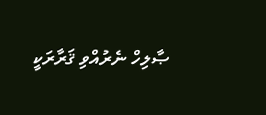ޞާލިހް ނެރުއްވި ޤަރާރަކީ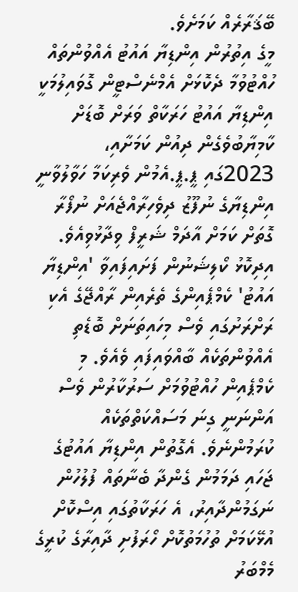ބޭޤަރާރެއް ކަމަށެވެ.
މީގެ އިތުރުން އިންޑިޔާ އައުޓު އެއްވުންތައް ހުއްޓުވުމާ ދެކޮޅަށް އެމްނެސްޓީން ގޮވައިލުމަކީ އިންޑިޔާ އައުޓު ހަރަކާތް ވަރަށް ބޮޑަށް ކާމިޔާބުވެގެން ދިއުން ކަމަށާއި، 2023ގައި ޕީ.ޕީ.އެމުން ވެރިކަމާ ހަވާލުވާނީ އިންޑިޔާގެ ނުފޫޒު ދިވެހިރާއްޖެއަށް ނުފޯރާ ގޮތަށް ކަމަށް އާދަމް ޝަރީފް ވިދާޅުވިއެވެ.
އިދިކޮޅު ކޯލިޝަނުން ފަށައިފައިވާ 'އިންޑިޔާ އައުޓު' ކެމްޕެއިންގެ ތެރެއިން ރާއްޖޭގެ އެކި ރަށްރަށުގައި ވެސް މިހައިތަނަށް ބޮޑެތި އެއްވުންތަކެއް ބާއްވައިފައި ވެއެވެ. މި ކެމްޕެއިން ހުއްޓުވުމަށް ސަރުކާރުން ވެސް އަންނަނީ ގިނަ މަސައްކަތްތަކެއް ކުރަމުންނެވެ. އެގޮތުން އިންޑިޔާ އައުޓުގެ ޖަހައި ދަމަމުން ގެންދާ ބެނާތައް ފުލުހުން ނަގަމުންދާއިރު، އެ ހަރަކާތުގައި އިސްކޮށް އުޅޭކަމަށް ތުހުމަތުކޮށް ހޯރަފުށި ދާއިރާގެ ކުރީގެ މެމްބަރު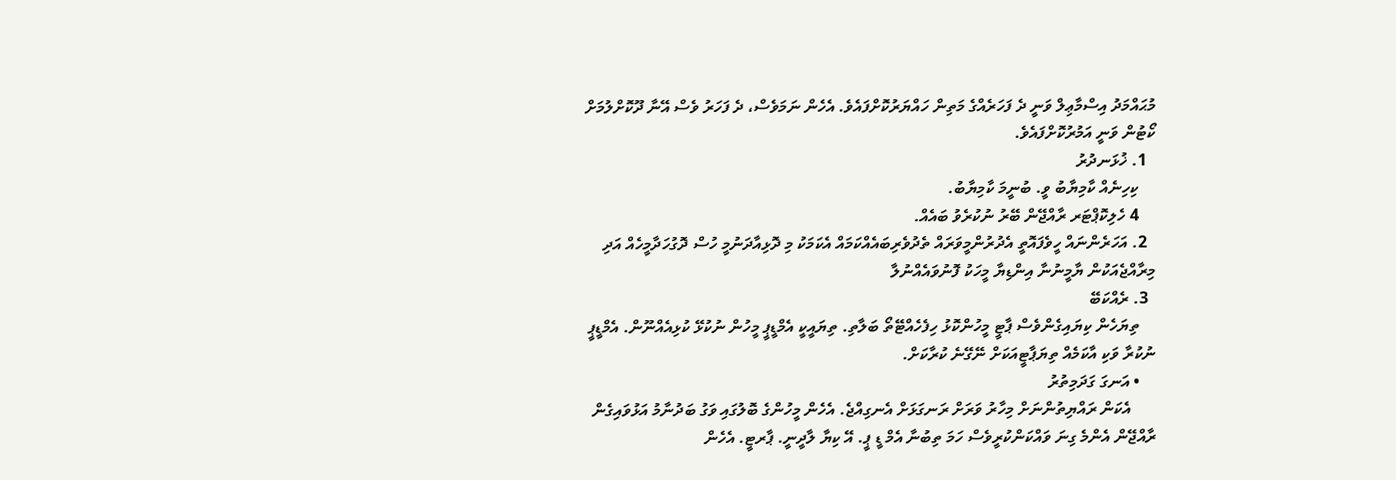މުޙައްމަދު އިސްމާޢިލް ވަނީ ދެ ފަހަރެއްގެ މަތިން ހައްޔަރުކޮށްފައެވެ. އެހެން ނަމަވެސް، ދެ ފަހަރު ވެސް އޭނާ ދޫކޮށްލުމަށް ކޯޓުން ވަނީ އަމުރުކޮށްފައެވެ.
  1. ޚުޅަނދުރު
    ކިހިނެއް ކާމިޔާބު ވީ. ބުނީމަ ކާމިޔާބު.
    4 ހެލިކޮޕްޓަރ ރާއްޖޭން ބޭރު ނުކުރެވު ބައެއް.
  2. އަހަރެންނައް ހީވެފައޮތީ އެދުރުންމީވަރައް ތެދުވެރިބައެއްކަމައް އެކަމަކު މި ދޮޅިއާދަނުމީ ހުސް ދޮގުހަދާމީހެއް އަދި މިރާއްޖެއަކުން ޔާމީނުނާ އިންޑިޔާ މީހަކު ފޮނުވައެއްނުލާ
  3. ރެއްކަބޭ
    ތިޔަހެން ކިޔައިގެންވެސް ޕާޓީ މީހުންކޮޅު ހިފެހެއްޓޭތޯ ބަލާތި. ތިޔައީކީ އެމްޑީޕީ މީހުން ނުކުޅޭ ކުޅިއެއްނޫން. އެމްޑީޕީ ނުކުރާ ވަކި އާކަމެއް ތިޔަޕާޓީއަކަށް ނޭގޭނެ ކުރާކަށް.
    • އަނގަ ގަދަމިތުރު
      އެކަން ރައްޔިތުންނަށް މިހާރު ވަރަށް ރަނގަޅަށް އެނގިއްޖެ. އެހެން މީހުންގެ ބޮލުގައި ވަގު ބަދުނާމު އަޅުވައިގެން ރާއްޖޭން އެންމެ ގިނަ ވައްކަންކުރީވެސް ހަމަ ތިބުނާ އެމް ޑީ ޕީ. އޭ ކިޔާ ލާދީނީ. ޕާރޓީ. އެހެން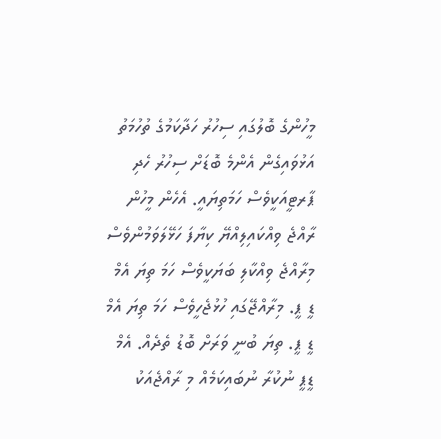މީހުންގެ ބޮލުގައި ސިހުރު ހަދާކަމުގެ ތުހުމަތު އަޅުވައިގެން އެންމެ ބޮޑަށް ސިހުރު ހެދި ޕާރޓީއަކީވެސް ހަމަތިޔައީ. އެހެން މީހުން ރާއްޖެ ވިއްކައިލިއްޔޭ ކިޔާފަ ހަޅޭލަވަމުންވެސް މިރާއްޖެ ވިއްކާލި ބަޔަކީވެސް ހަމަ ތިޔަ އެމް ޑީ ޕީ. މިރާއްޖޭގައި ހުޅުޖެހީވެސް ހަމަ ތިޔަ އެމް ޑީ ޕީ. ތިޔަ ބުނީ ވަރަށް ބޮޑު ތެދެއް. އެމް ޑީޕީ ނުކުރާ ނުބައިކަމެއް މި ރާއްޖެއަކު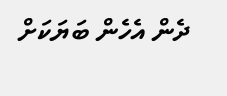ދެން އެހެން ބަޔަކަށް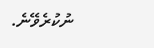ނުކުރެވޭނެ.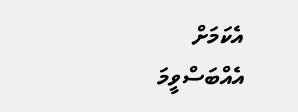އެކަމަށް އެއްބަސްވީމަ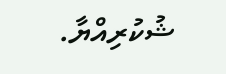ޝުކުރިއްޔާ.